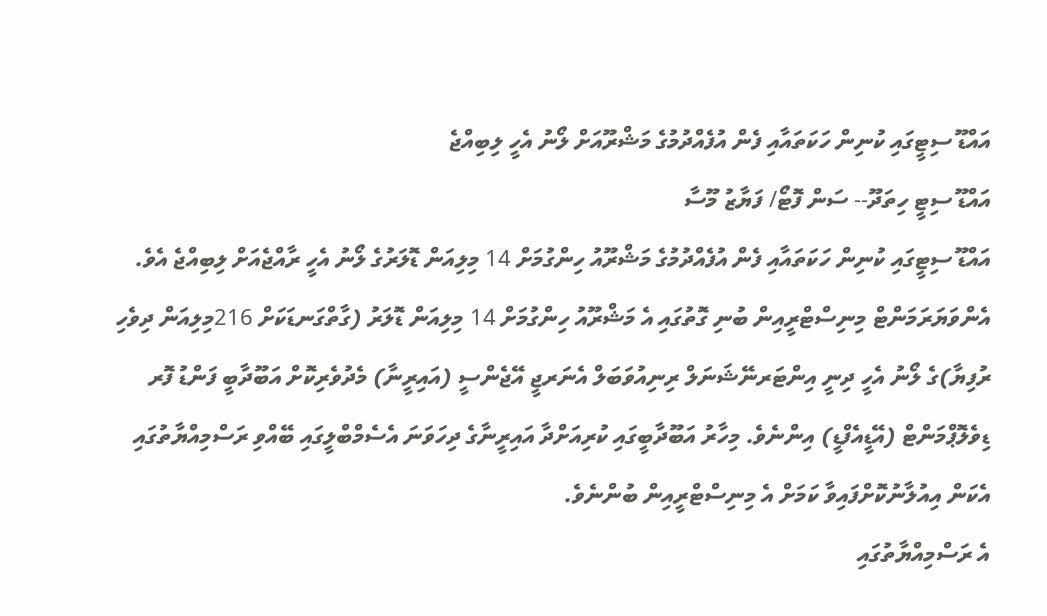އައްޑޫ ސިޓީގައި ކުނިން ހަކަތައާއި ފެން އުފެއްދުމުގެ މަޝްރޫއަށް ލޯނު އެހީ ލިބިއްޖެ
އައްޑޫ ސިޓީ ހިތަދޫ-- ސަން ފޮޓޯ/ ފަޔާޒު މޫސާ
އައްޑޫ ސިޓީގައި ކުނިން ހަކަތައާއި ފެން އުފެއްދުމުގެ މަޝްރޫއު ހިންގުމަށް 14 މިލިއަން ޑޮލަރުގެ ލޯނު އެހީ ރާއްޖެއަށް ލިބިއްޖެ އެވެ.
އެންވަޔަރަމަންޓް މިނިސްޓްރީއިން ބުނި ގޮތުގައި އެ މަޝްރޫއު ހިންގުމަށް 14 މިލިއަން ޑޮލަރު (ގާތްގަނޑަކަށް 216މިލިއަން ދިވެހި ރުފިޔާ)ގެ ލޯނު އެހީ ދިނީ އިންޓަރނޭޝަނަލް ރިނިއުވަބަލް އެނަރޖީ އޭޖެންސީ (އައިރީނާ) މެދުވެރިކޮށް އަބޫދާބީ ފަންޑު ފޮރ ޑިވެލޮޕްމަންޓް (އޭޑީއެފްޑީ) އިންނެވެ. މިހާރު އަބޫދާބީގައި ކުރިއަށްދާ އައިރީނާގެ ދިހަވަނަ އެސެމްބްލީގައި ބޭއްވި ރަސްމިއްޔާތުގައި އެކަން އިއުލާނުކޮށްފައިވާ ކަމަށް އެ މިނިސްޓްރީއިން ބުންނެވެ.
އެ ރަސްމިއްޔާތުގައި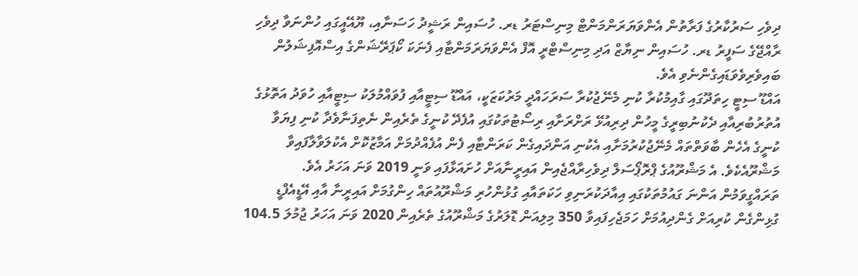ދިވެހި ސަރުކާރުގެ ފަރާތުން އެންވަޔަރަންމަންޓް މިނިސްޓަރު ޑރ. ހުސައިން ރަޝީދު ހަސަނާއި، ޔޫއޭއީގައި ހުންނަވާ ދިވެހި ރާއްޖޭގެ ސަފީރު ޑރ. ހުސައިން ނިޔާޒް އަދި މިނިސްޓްރީ އޮފް އެންވަޔަރަމަންޓާއި ފެނަކަ ކޯޕަރޭޝަންގެ އިސްއޮފިޝަލުން ބައިވެރިވެވަޑައިގެންނެވި އެވެ.
އައްޑޫ ސިޓީ ހިތަދޫގައި ގާއިމުކުރާ ކުނި މެނޭޖުކުރާ ސަރަހައްދީ މަރުކަޒަކީ، އައްޑޫ ސިޓީއާއި ފުވައްމުލަކު ސިޓީއާއި ހުވަދު އަތޮޅުގެ އުތުރުބުރިއާއި ދެކުނުބިރީގެ މީހުން ދިރިއުޅޭ ރަށްރަށާއި ރިސޯޓުތަކުގައި އުފެދޭ ކުނީގެ ތެރެއިން ނެތިފަނާވެދާ ކުނި ފިޔަވާ ކުނީގެ އެހެން ބާވަތްތައް މެނޭޖުކުރުމަށާއި އެކުނި އަންދައިގެން ކަރަންޓާއި ފެން އުފެއްދުމަށް އަމާޒުކޮށް އެކުލަވާލާފައިވާ މަޝްރޫއެކެވެ. އެ މަޝްރޫއުގެ ޕްރޮޕޯސަލް ދިވެހިރާއްޖެއިން އައިރީނާއަށް ހުށައަޅާފައި ވަނީ 2019 ވަނަ އަހަރު އެވެ.
ތަރައްގީވަމުން އަންނަ ގައުމުތަކުގައި އިއާދަކުރަނިވި ހަކަތައާއި ގުޅުންހުރި މަޝްރޫއުތައް ހިންގުމަށް އައިރީނާ އާއި އޭޑީއެފްޑީ ގުޅިންގެން ކުރިއަށް ގެންދިއުމަށް ހަމަޖެހިފައިވާ 350 މިލިއަން ޑޮލަރުގެ މަޝްރޫއުގެ ތެރެއިން 2020 ވަނަ އަހަރު ޖުމުލަ 104.5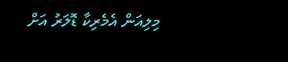މިލިއަން އެމެރިކާ ޑޮލަރު އަށް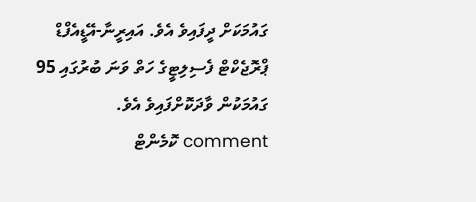ގައުމަކަށް ދީފައިވެ އެވެ. އައިރީނާ-އޭޑީއެފްޑް ޕްރޮޖެކްޓް ފެސިލިޓީގެ ހަތް ވަނަ ބުރުގައި 95 ގައުމަކުން ވާދަކޮށްފައިވެ އެވެ.
comment ކޮމެންޓް